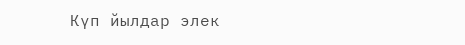Күп йылдар элек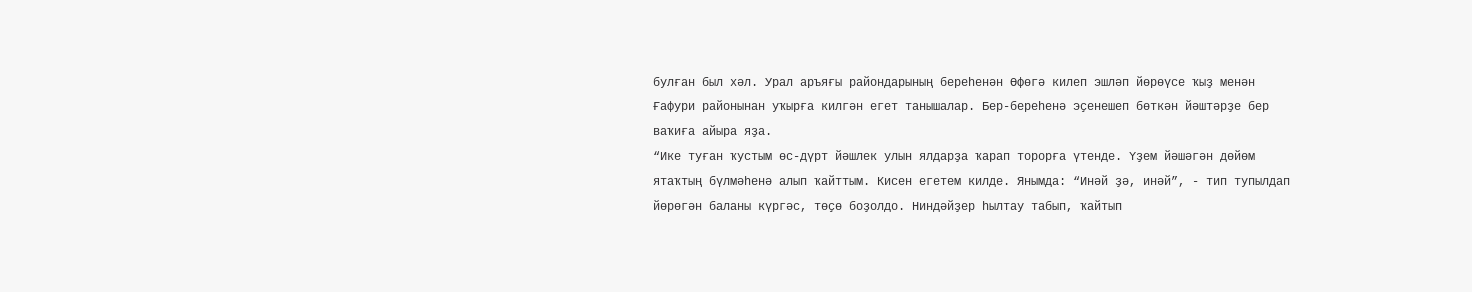булған был хәл. Урал аръяғы райондарының береһенән Өфөгә килеп эшләп йөрөүсе ҡыҙ менән Ғафури районынан уҡырға килгән егет танышалар. Бер-береһенә эҫенешеп бөткән йәштәрҙе бер ваҡиға айыра яҙа.
“Ике туған ҡустым өс-дүрт йәшлек улын ялдарҙа ҡарап торорға үтенде. Үҙем йәшәгән дөйөм ятаҡтың бүлмәһенә алып ҡайттым. Кисен егетем килде. Янымда: “Инәй ҙә, инәй”, - тип тупылдап йөрөгән баланы күргәс, төҫө боҙолдо. Ниндәйҙер һылтау табып, ҡайтып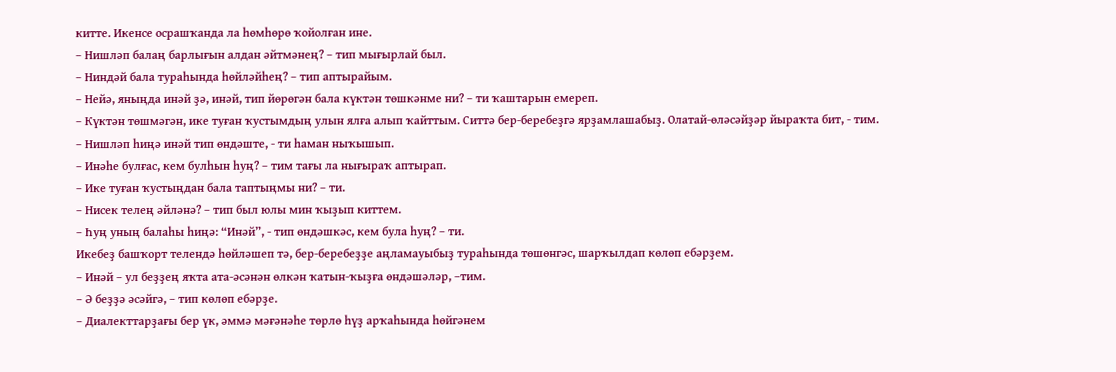китте. Икенсе осрашҡанда ла һөмһөрө ҡойолған ине.
– Нишләп балаң барлығын алдан әйтмәнең? – тип мығырлай был.
– Ниндәй бала тураһында һөйләйһең? – тип аптырайым.
– Нейә, яныңда инәй ҙә, инәй, тип йөрөгән бала күктән төшкәнме ни? – ти ҡаштарын емереп.
– Күктән төшмәгән, ике туған ҡустымдың улын ялға алып ҡайттым. Ситтә бер-беребеҙгә ярҙамлашабыҙ. Олатай-өләсәйҙәр йыраҡта бит, - тим.
– Нишләп һиңә инәй тип өндәште, - ти һаман ныҡышып.
– Инәһе булғас, кем булһын һуң? – тим тағы ла нығыраҡ аптырап.
– Ике туған ҡустыңдан бала таптыңмы ни? – ти.
– Нисек телең әйләнә? – тип был юлы мин ҡыҙып киттем.
– Һуң уның балаһы һиңә: “Инәй”, - тип өндәшкәс, кем була һуң? – ти.
Икебеҙ башҡорт телендә һөйләшеп тә, бер-беребеҙҙе аңламауыбыҙ тураһында төшөнгәс, шарҡылдап көлөп ебәрҙем.
– Инәй – ул беҙҙең яҡта ата-әсәнән өлкән ҡатын-ҡыҙға өндәшәләр, –тим.
– Ә беҙҙә әсәйгә, – тип көлөп ебәрҙе.
– Диалекттарҙағы бер үк, әммә мәғәнәһе төрлө һүҙ арҡаһында һөйгәнем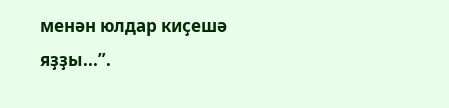менән юлдар киҫешә яҙҙы...”.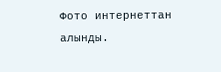Фото интернеттан алынды.